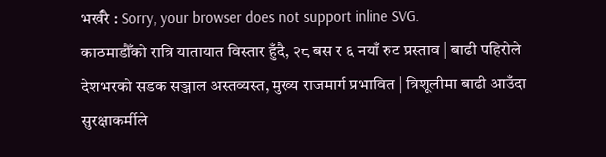भर्खरै : Sorry, your browser does not support inline SVG.
काठमाडौँको रात्रि यातायात विस्तार हुँदै, २८ बस र ६ नयाँ रुट प्रस्ताव | बाढी पहिरोले देशभरको सडक सञ्जाल अस्तव्यस्त, मुख्य राजमार्ग प्रभावित | त्रिशूलीमा बाढी आउँदा सुरक्षाकर्मीले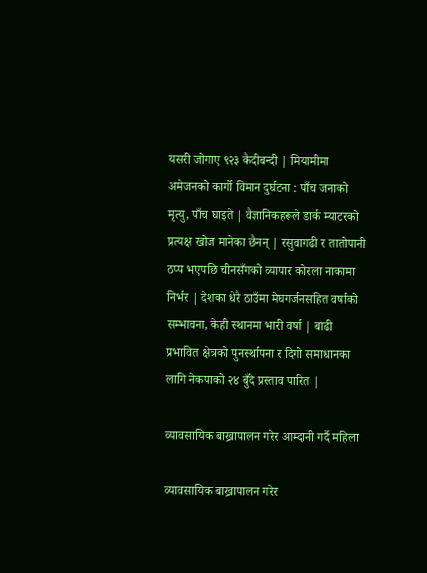यसरी जोगाए ९२३ कैदीबन्दी | मियामीमा अमेजनको कार्गो विमान दुर्घटना : पाँच जनाको मृत्यु, पाँच घाइते | वैज्ञानिकहरूले डार्क म्याटरको प्रत्यक्ष खोज मानेका छैनन् | रसुवागढी र तातोपानी ठप्प भएपछि चीनसँगको व्यापार कोरला नाकामा निर्भर | देशका धेरै ठाउँमा मेघगर्जनसहित वर्षाको सम्भावना, केही स्थानमा भारी वर्षा | बाढी प्रभावित क्षेत्रको पुनर्स्थापना र दिगो समाधानका लागि नेकपाको २४ बुँदे प्रस्ताव पारित |

व्यावसायिक बाख्रापालन गरेर आम्दानी गर्दै महिला

व्यावसायिक बाख्रापालन गरेर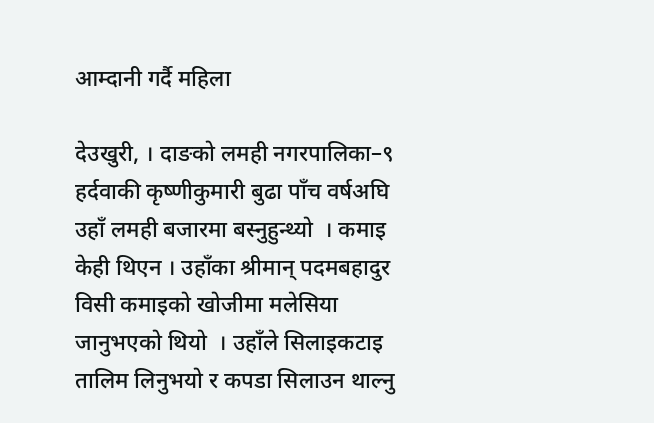आम्दानी गर्दै महिला

देउखुरी, । दाङको लमही नगरपालिका–९ हर्दवाकी कृष्णीकुमारी बुढा पाँच वर्षअघि उहाँ लमही बजारमा बस्नुहुन्थ्यो  । कमाइ केही थिएन । उहाँका श्रीमान् पदमबहादुर विसी कमाइको खोजीमा मलेसिया जानुभएको थियो  । उहाँले सिलाइकटाइ तालिम लिनुभयो र कपडा सिलाउन थाल्नु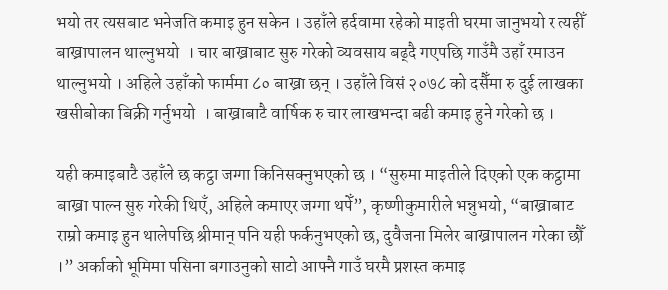भयो तर त्यसबाट भनेजति कमाइ हुन सकेन । उहाँले हर्दवामा रहेको माइती घरमा जानुभयो र त्यहीँ बाख्रापालन थाल्नुभयो  । चार बाख्राबाट सुरु गरेको व्यवसाय बढ्दै गएपछि गाउँमै उहाँ रमाउन थाल्नुभयो । अहिले उहाँको फार्ममा ८० बाख्रा छन् । उहाँले विसं २०७८ को दसैँमा रु दुई लाखका खसीबोका बिक्री गर्नुभयो  । बाख्राबाटै वार्षिक रु चार लाखभन्दा बढी कमाइ हुने गरेको छ ।

यही कमाइबाटै उहाँले छ कट्ठा जग्गा किनिसक्नुभएको छ । “सुरुमा माइतीले दिएको एक कट्ठामा बाख्रा पाल्न सुरु गरेकी थिएँ, अहिले कमाएर जग्गा थपेँ”, कृष्णीकुमारीले भन्नुभयो, “बाख्राबाट राम्रो कमाइ हुन थालेपछि श्रीमान् पनि यही फर्कनुभएको छ, दुवैजना मिलेर बाख्रापालन गरेका छौँ  ।” अर्काको भूमिमा पसिना बगाउनुको साटो आफ्नै गाउँ घरमै प्रशस्त कमाइ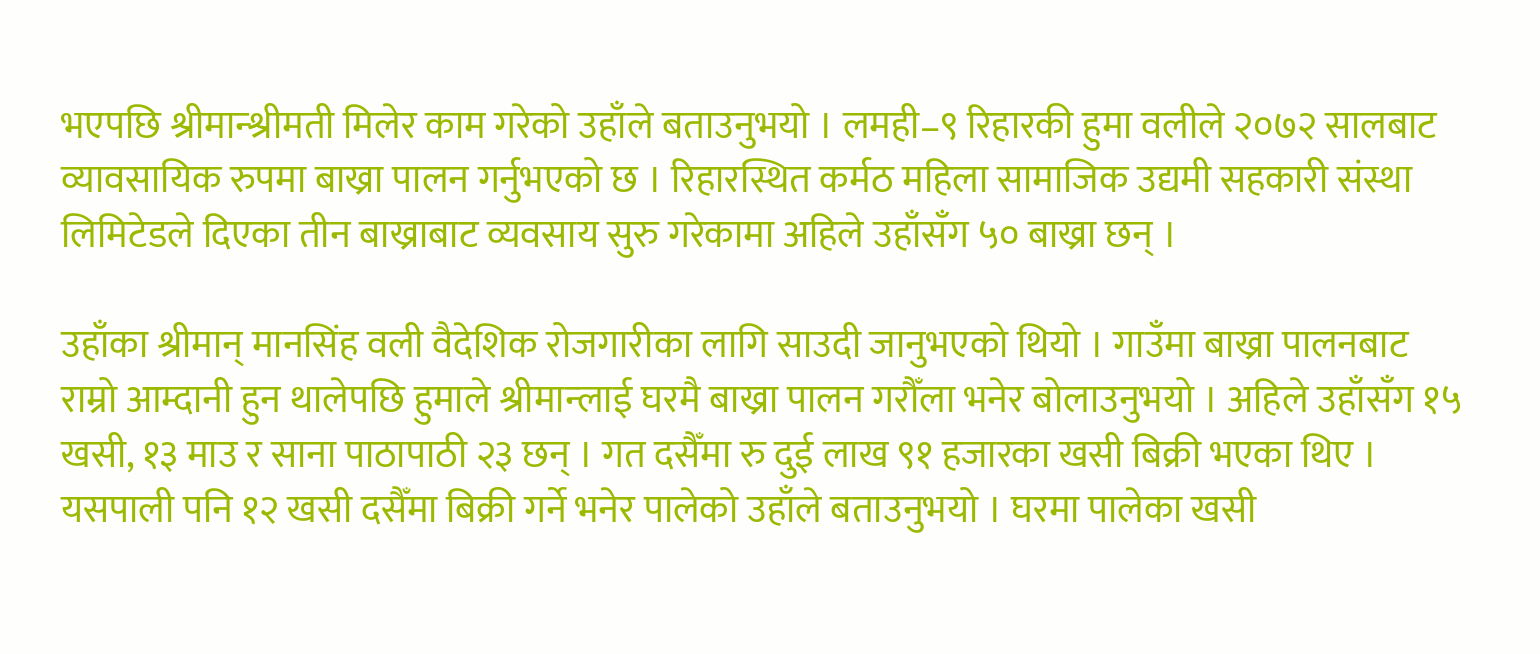भएपछि श्रीमान्श्रीमती मिलेर काम गरेको उहाँले बताउनुभयो । लमही–९ रिहारकी हुमा वलीले २०७२ सालबाट व्यावसायिक रुपमा बाख्रा पालन गर्नुभएको छ । रिहारस्थित कर्मठ महिला सामाजिक उद्यमी सहकारी संस्था लिमिटेडले दिएका तीन बाख्राबाट व्यवसाय सुरु गरेकामा अहिले उहाँसँग ५० बाख्रा छन् ।

उहाँका श्रीमान् मानसिंह वली वैदेशिक रोजगारीका लागि साउदी जानुभएको थियो । गाउँमा बाख्रा पालनबाट राम्रो आम्दानी हुन थालेपछि हुमाले श्रीमान्लाई घरमै बाख्रा पालन गरौँला भनेर बोलाउनुभयो । अहिले उहाँसँग १५ खसी, १३ माउ र साना पाठापाठी २३ छन् । गत दसैँमा रु दुई लाख ९१ हजारका खसी बिक्री भएका थिए । यसपाली पनि १२ खसी दसैँमा बिक्री गर्ने भनेर पालेको उहाँले बताउनुभयो । घरमा पालेका खसी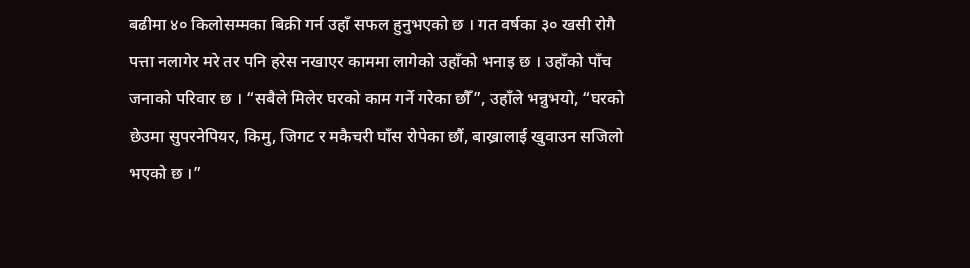बढीमा ४० किलोसम्मका बिक्री गर्न उहाँ सफल हुनुभएको छ । गत वर्षका ३० खसी रोगै पत्ता नलागेर मरे तर पनि हरेस नखाएर काममा लागेको उहाँको भनाइ छ । उहाँको पाँच जनाको परिवार छ । “सबैले मिलेर घरको काम गर्ने गरेका छौँ”, उहाँले भन्नुभयो, “घरको छेउमा सुपरनेपियर, किमु, जिगट र मकैचरी घाँस रोपेका छौं, बाख्रालाई खुवाउन सजिलो भएको छ ।”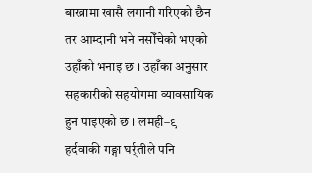बाख्रामा खासै लगानी गरिएको छैन तर आम्दानी भने नसोँचेको भएको उहाँको भनाइ छ । उहाँका अनुसार सहकारीको सहयोगमा व्यावसायिक हुन पाइएको छ । लमही–९ हर्दवाकी गङ्गा घर्र्तीले पनि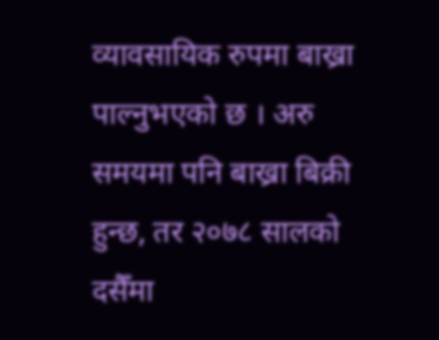व्यावसायिक रुपमा बाख्रा पाल्नुभएको छ । अरु समयमा पनि बाख्रा बिक्री हुन्छ, तर २०७८ सालको दसैँमा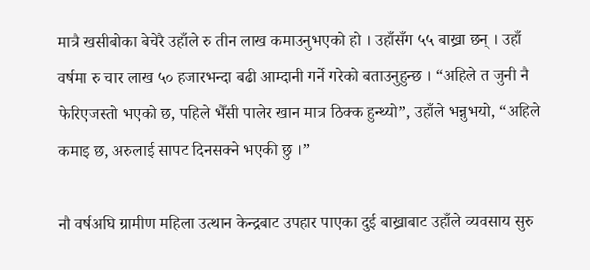मात्रै खसीबोका बेचेरै उहाँले रु तीन लाख कमाउनुभएको हो । उहाँसँग ५५ बाख्रा छन् । उहाँ वर्षमा रु चार लाख ५० हजारभन्दा बढी आम्दानी गर्ने गरेको बताउनुहुन्छ । “अहिले त जुनी नै फेरिएजस्तो भएको छ, पहिले भैँसी पालेर खान मात्र ठिक्क हुन्थ्यो”, उहाँले भन्नुभयो, “अहिले कमाइ छ, अरुलाई सापट दिनसक्ने भएकी छु ।”

नौ वर्षअघि ग्रामीण महिला उत्थान केन्द्रबाट उपहार पाएका दुई बाख्राबाट उहाँले व्यवसाय सुरु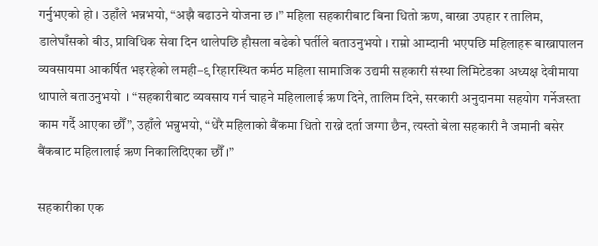गर्नुभएको हो । उहाँले भन्नभयो, “अझै बढाउने योजना छ ।” महिला सहकारीबाट बिना धितो ऋण, बाख्रा उपहार र तालिम, डालेघाँसको बीउ, प्राविधिक सेवा दिन थालेपछि हौसला बढेको घर्तीले बताउनुभयो । राम्रो आम्दानी भएपछि महिलाहरू बाख्रापालन व्यवसायमा आकर्षित भइरहेको लमही–९ रिहारस्थित कर्मठ महिला सामाजिक उद्यमी सहकारी संस्था लिमिटेडका अध्यक्ष देवीमाया थापाले बताउनुभयो  । “सहकारीबाट व्यवसाय गर्न चाहने महिलालाई ऋण दिने, तालिम दिने, सरकारी अनुदानमा सहयोग गर्नेजस्ता काम गर्दै आएका छौँ”, उहाँले भन्नुभयो, “धेरै महिलाको बैंकमा धितो राख्ने दर्ता जग्गा छैन, त्यस्तो बेला सहकारी नै जमानी बसेर बैंकबाट महिलालाई ऋण निकालिदिएका छौँ ।”

सहकारीका एक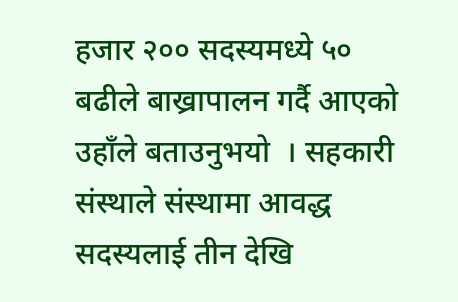हजार २०० सदस्यमध्ये ५० बढीले बाख्रापालन गर्दै आएको उहाँले बताउनुभयो  । सहकारी संस्थाले संस्थामा आवद्ध सदस्यलाई तीन देखि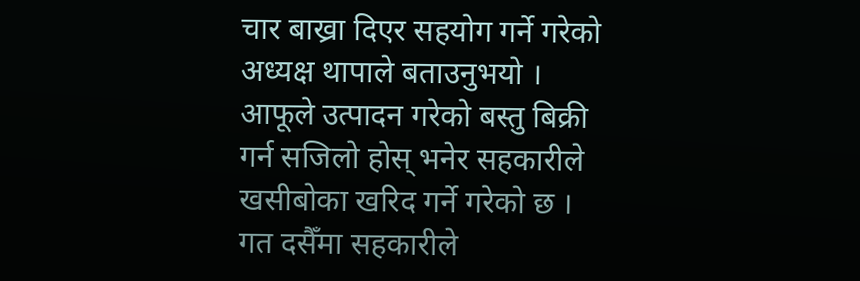चार बाख्रा दिएर सहयोग गर्ने गरेको अध्यक्ष थापाले बताउनुभयो । आफूले उत्पादन गरेको बस्तु बिक्री गर्न सजिलो होस् भनेर सहकारीले खसीबोका खरिद गर्ने गरेको छ । गत दसैँमा सहकारीले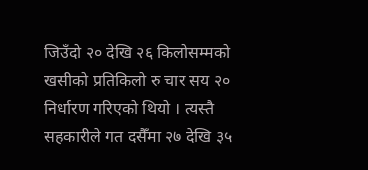जिउँदो २० देखि २६ किलोसम्मको खसीको प्रतिकिलो रु चार सय २० निर्धारण गरिएको थियो । त्यस्तै सहकारीले गत दसैँमा २७ देखि ३५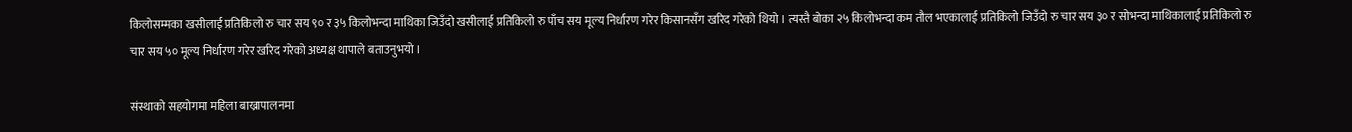किलोसम्मका खसीलाई प्रतिकिलो रु चार सय ९० र ३५ किलोभन्दा माथिका जिउँदो खसीलाई प्रतिकिलो रु पाँच सय मूल्य निर्धारण गरेर किसानसँग खरिद गरेको थियो । त्यस्तै बोका २५ किलोभन्दा कम तौल भएकालाई प्रतिकिलो जिउँदो रु चार सय ३० र सोभन्दा माथिकालाई प्रतिकिलो रु चार सय ५० मूल्य निर्धारण गरेर खरिद गरेको अध्यक्ष थापाले बताउनुभयो ।

संस्थाको सहयोगमा महिला बाख्रापालनमा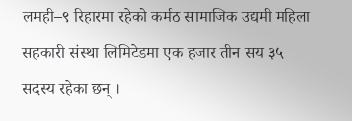लमही–९ रिहारमा रहेको कर्मठ सामाजिक उद्यमी महिला सहकारी संस्था लिमिटेडमा एक हजार तीन सय ३५ सदस्य रहेका छन् ।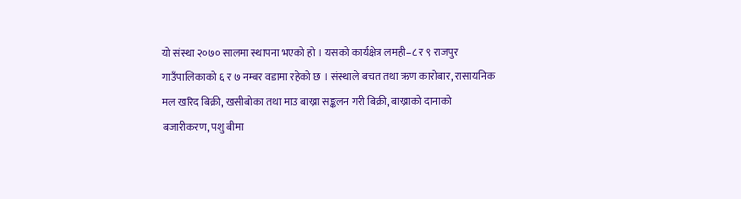यो संस्था २०७० सालमा स्थापना भएको हो । यसको कार्यक्षेत्र लमही–८ र ९ राजपुर गाउँपालिकाको ६ र ७ नम्बर वडामा रहेको छ । संस्थाले बचत तथा ऋण कारोबार, रासायनिक मल खरिद बिक्री, खसीबोका तथा माउ बाख्रा सङ्कलन गरी बिक्री, बाख्राको दानाको बजारीकरण, पशु बीमा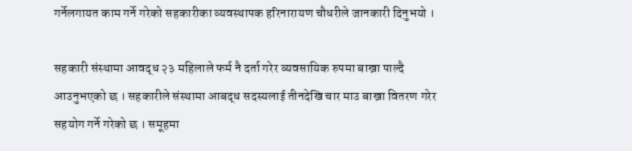गर्नेलगायत काम गर्ने गरेको सहकारीका व्यवस्थापक हरिनारायण चौधरीले जानकारी दिनुभयो ।

सहकारी संस्थामा आवद्ध २३ महिलाले फर्म नै दर्ता गरेर व्यवसायिक रुपमा बाख्रा पाल्दै आउनुभएको छ । सहकारीले संस्थामा आबद्ध सदस्यलाई तीनदेखि चार माउ बाख्रा वितरण गरेर सहयोग गर्ने गरेको छ । समूहमा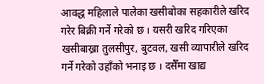आवद्ध महिलाले पालेका खसीबोका सहकारीले खरिद गरेर बिक्री गर्ने गरेको छ । यसरी खरिद गरिएका खसीबाख्रा तुलसीपुर, बुटवल, खसी व्यापारीले खरिद गर्ने गरेको उहाँको भनाइ छ । दसैँमा खाद्य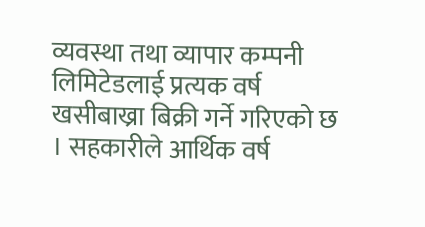व्यवस्था तथा व्यापार कम्पनी लिमिटेडलाई प्रत्यक वर्ष खसीबाख्रा बिक्री गर्ने गरिएको छ । सहकारीले आर्थिक वर्ष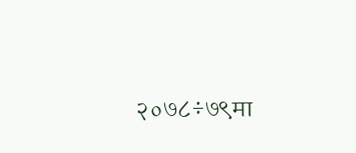२०७८÷७९मा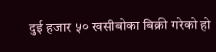दुई हजार ५० खसीबोका बिक्री गरेको हो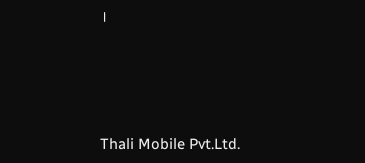।




Thali Mobile Pvt.Ltd.